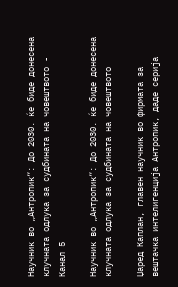Научник во „Антропик“: До 2030. ќе биде донесена клучната одлука за судбината на човештвото - Канал 5

Научник во „Антропик“: До 2030. ќе биде донесена клучната одлука за судбината на човештвото

Џаред Каплан, главен научник во фирмата за вештачка интелигенција Антропик, даде серија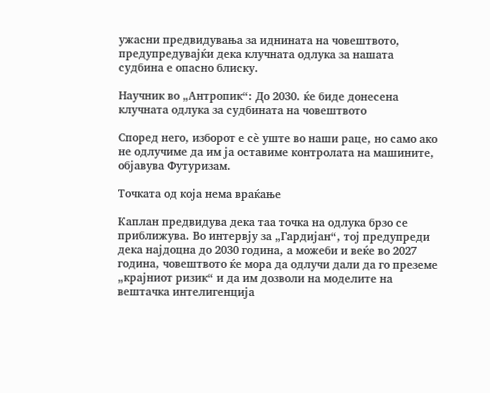ужасни предвидувања за иднината на човештвото, предупредувајќи дека клучната одлука за нашата судбина е опасно блиску.

Научник во „Антропик“: До 2030. ќе биде донесена клучната одлука за судбината на човештвото

Според него, изборот е сè уште во наши раце, но само ако не одлучиме да им ја оставиме контролата на машините, објавува Футуризам.

Точката од која нема враќање

Каплан предвидува дека таа точка на одлука брзо се приближува. Во интервју за „Гардијан“, тој предупреди дека најдоцна до 2030 година, а можеби и веќе во 2027 година, човештвото ќе мора да одлучи дали да го преземе „крајниот ризик“ и да им дозволи на моделите на вештачка интелигенција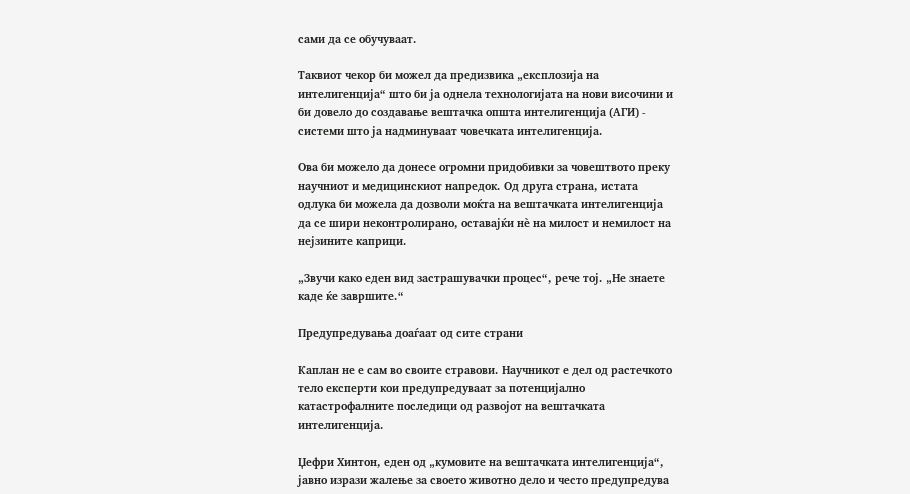сами да се обучуваат.

Таквиот чекор би можел да предизвика „експлозија на интелигенција“ што би ја однела технологијата на нови височини и би довело до создавање вештачка општа интелигенција (АГИ) - системи што ја надминуваат човечката интелигенција.

Ова би можело да донесе огромни придобивки за човештвото преку научниот и медицинскиот напредок. Од друга страна, истата одлука би можела да дозволи моќта на вештачката интелигенција да се шири неконтролирано, оставајќи нè на милост и немилост на нејзините каприци.

„Звучи како еден вид застрашувачки процес“, рече тој. „Не знаете каде ќе завршите.“

Предупредувања доаѓаат од сите страни

Каплан не е сам во своите стравови. Научникот е дел од растечкото тело експерти кои предупредуваат за потенцијално катастрофалните последици од развојот на вештачката интелигенција.

Џефри Хинтон, еден од „кумовите на вештачката интелигенција“, јавно изрази жалење за своето животно дело и често предупредува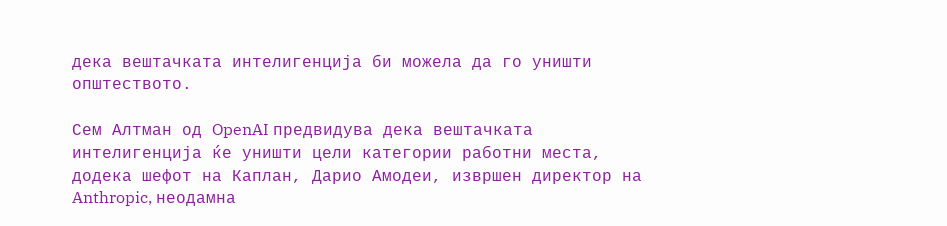дека вештачката интелигенција би можела да го уништи општеството.

Сем Алтман од OpenAI предвидува дека вештачката интелигенција ќе уништи цели категории работни места, додека шефот на Каплан, Дарио Амодеи, извршен директор на Anthropic, неодамна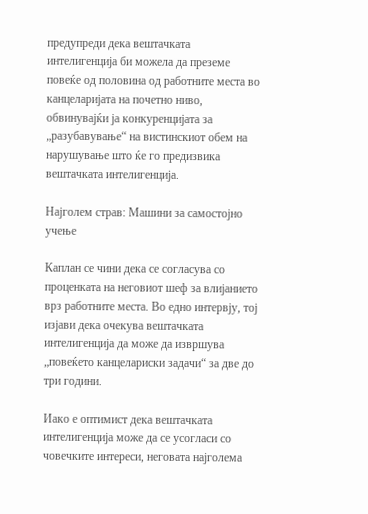предупреди дека вештачката интелигенција би можела да преземе повеќе од половина од работните места во канцеларијата на почетно ниво, обвинувајќи ја конкуренцијата за „разубавување“ на вистинскиот обем на нарушување што ќе го предизвика вештачката интелигенција.

Најголем страв: Машини за самостојно учење

Каплан се чини дека се согласува со проценката на неговиот шеф за влијанието врз работните места. Во едно интервју, тој изјави дека очекува вештачката интелигенција да може да извршува „повеќето канцелариски задачи“ за две до три години.

Иако е оптимист дека вештачката интелигенција може да се усогласи со човечките интереси, неговата најголема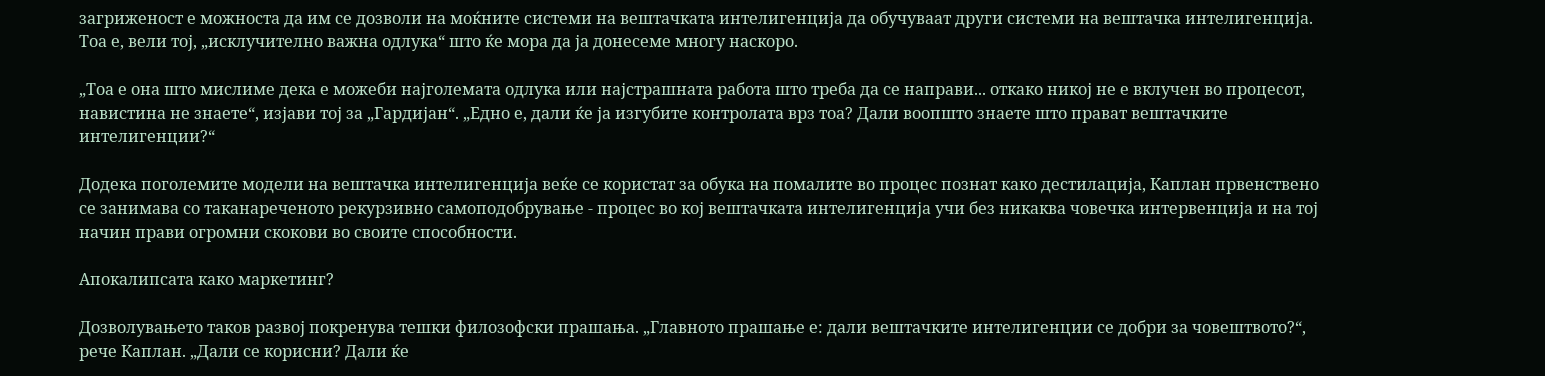загриженост е можноста да им се дозволи на моќните системи на вештачката интелигенција да обучуваат други системи на вештачка интелигенција. Тоа е, вели тој, „исклучително важна одлука“ што ќе мора да ја донесеме многу наскоро.

„Тоа е она што мислиме дека е можеби најголемата одлука или најстрашната работа што треба да се направи... откако никој не е вклучен во процесот, навистина не знаете“, изјави тој за „Гардијан“. „Едно е, дали ќе ја изгубите контролата врз тоа? Дали воопшто знаете што прават вештачките интелигенции?“

Додека поголемите модели на вештачка интелигенција веќе се користат за обука на помалите во процес познат како дестилација, Каплан првенствено се занимава со таканареченото рекурзивно самоподобрување - процес во кој вештачката интелигенција учи без никаква човечка интервенција и на тој начин прави огромни скокови во своите способности.

Апокалипсата како маркетинг?

Дозволувањето таков развој покренува тешки филозофски прашања. „Главното прашање е: дали вештачките интелигенции се добри за човештвото?“, рече Каплан. „Дали се корисни? Дали ќе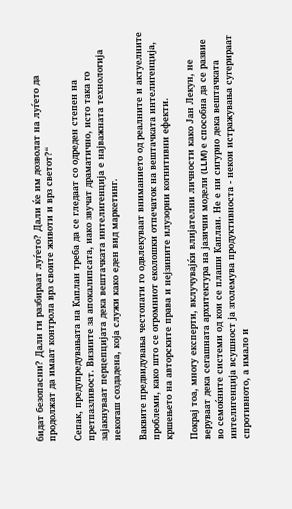бидат безопасни? Дали ги разбираат луѓето? Дали ќе им дозволат на луѓето да продолжат да имаат контрола врз своите животи и врз светот?“

Сепак, предупредувањата на Каплан треба да се гледаат со одреден степен на претпазливост. Визиите за апокалипсата, иако звучат драматично, исто така го зајакнуваат перцепцијата дека вештачката интелигенција е најважната технологија некогаш создадена, која служи како еден вид маркетинг.

Ваквите предвидувања честопати го одвлекуваат вниманието од реалните и актуелните проблеми, како што се огромниот еколошки отпечаток на вештачката интелигенција, кршењето на авторските права и нејзините илузорни когнитивни ефекти.

Покрај тоа, многу експерти, вклучувајќи влијателни личности како Јан Лекун, не веруваат дека сегашната архитектура на јазични модели (LLM) е способна да се развие во семоќните системи од кои се плаши Каплан. Не е ни сигурно дека вештачката интелигенција всушност ја зголемува продуктивноста - некои истражувања сугерираат спротивното, а имало и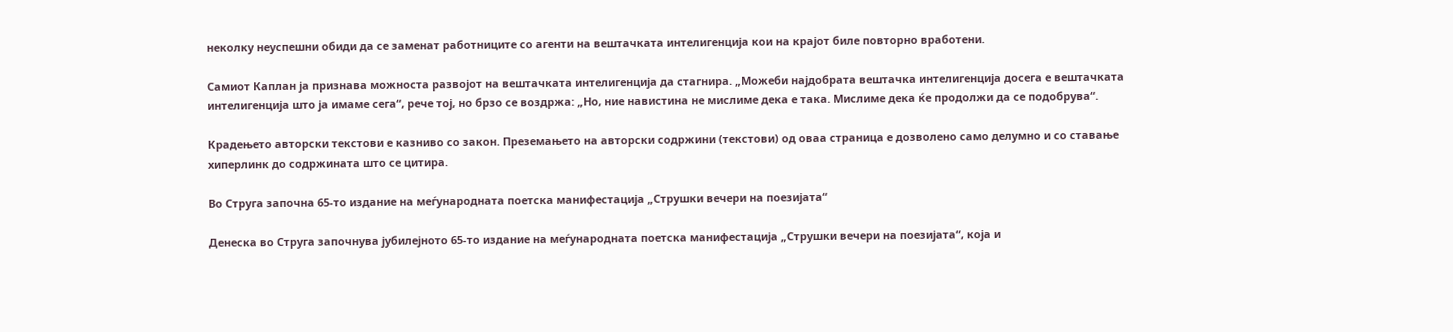неколку неуспешни обиди да се заменат работниците со агенти на вештачката интелигенција кои на крајот биле повторно вработени.

Самиот Каплан ја признава можноста развојот на вештачката интелигенција да стагнира. „Можеби најдобрата вештачка интелигенција досега е вештачката интелигенција што ја имаме сега“, рече тој, но брзо се воздржа: „Но, ние навистина не мислиме дека е така. Мислиме дека ќе продолжи да се подобрува“.

Крадењето авторски текстови е казниво со закон. Преземањето на авторски содржини (текстови) од оваа страница е дозволено само делумно и со ставање хиперлинк до содржината што се цитира.

Во Струга започна 65-то издание на меѓународната поетска манифестација „Струшки вечери на поезијата“

Денеска во Струга започнува јубилејното 65-то издание на меѓународната поетска манифестација „Струшки вечери на поезијата“, која и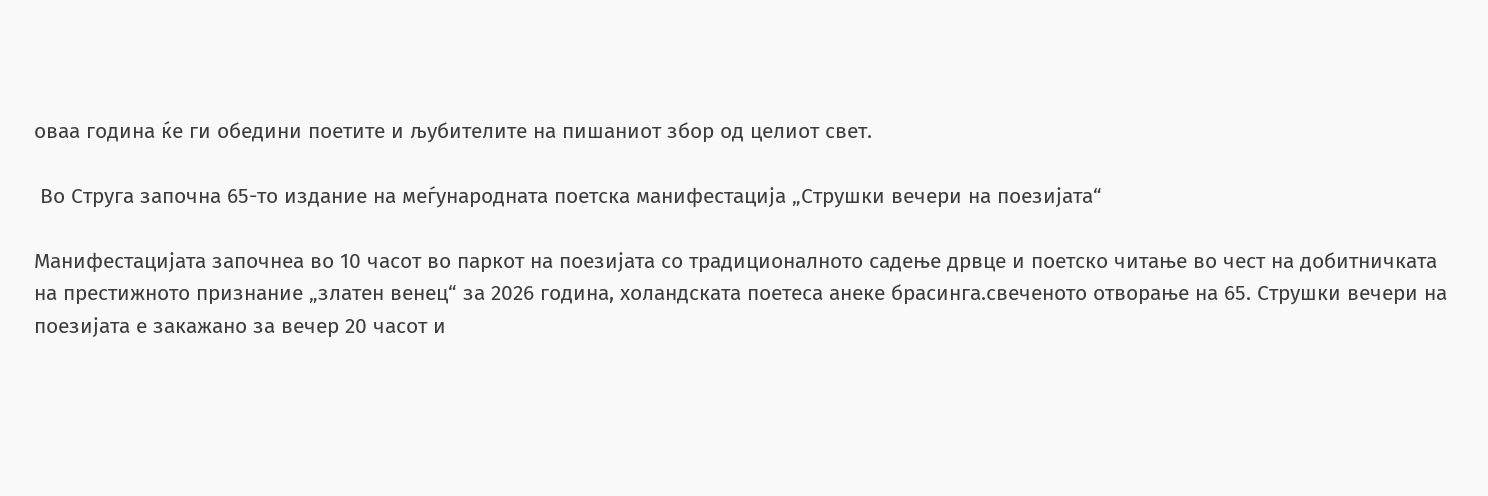оваа година ќе ги обедини поетите и љубителите на пишаниот збор од целиот свет.

 Во Струга започна 65-то издание на меѓународната поетска манифестација „Струшки вечери на поезијата“

Манифестацијата започнеа во 10 часот во паркот на поезијата со традиционалното садење дрвце и поетско читање во чест на добитничката на престижното признание „златен венец“ за 2026 година, холандската поетеса анеке брасинга.свеченото отворање на 65. Струшки вечери на поезијата е закажано за вечер 20 часот и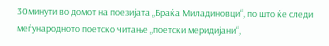30минути во домот на поезијата „Браќа Миладиновци“, по што ќе следи меѓународното поетско читање „поетски меридијани“,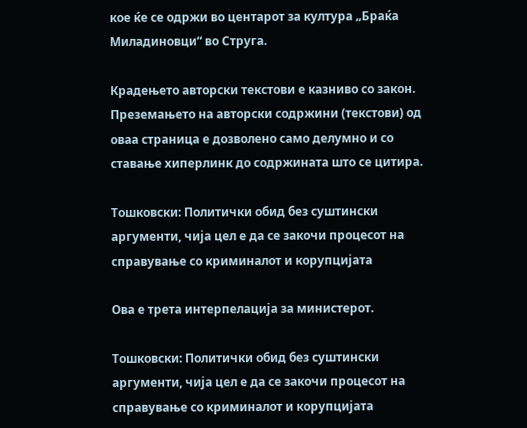кое ќе се одржи во центарот за култура „Браќа Миладиновци“ во Струга.

Крадењето авторски текстови е казниво со закон. Преземањето на авторски содржини (текстови) од оваа страница е дозволено само делумно и со ставање хиперлинк до содржината што се цитира.

Тошковски: Политички обид без суштински аргументи, чија цел е да се закочи процесот на справување со криминалот и корупцијата

Ова е трета интерпелација за министерот.

Тошковски: Политички обид без суштински аргументи, чија цел е да се закочи процесот на справување со криминалот и корупцијата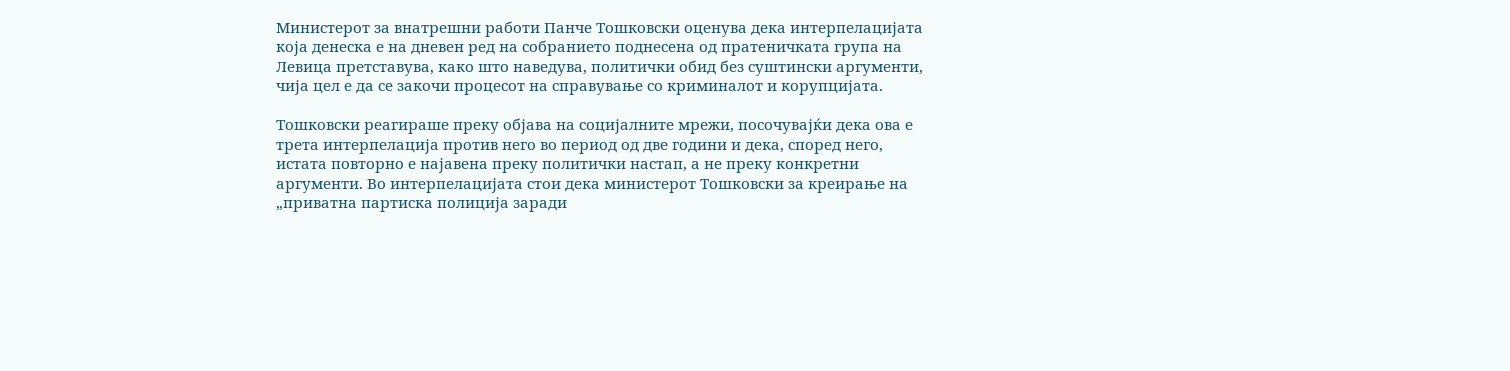Министерот за внатрешни работи Панче Тошковски оценува дека интерпелацијата која денеска е на дневен ред на собранието поднесена од пратеничката група на Левица претставува, како што наведува, политички обид без суштински аргументи, чија цел е да се закочи процесот на справување со криминалот и корупцијата.

Тошковски реагираше преку објава на социјалните мрежи, посочувајќи дека ова е трета интерпелација против него во период од две години и дека, според него, истата повторно е најавена преку политички настап, а не преку конкретни аргументи. Во интерпелацијата стои дека министерот Тошковски за креирање на „приватна партиска полиција заради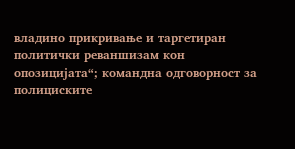владино прикривање и таргетиран политички реваншизам кон опозицијата“; командна одговорност за полициските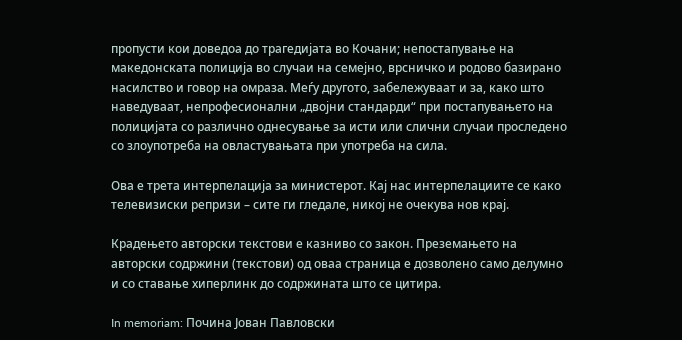пропусти кои доведоа до трагедијата во Кочани; непостапување на македонската полиција во случаи на семејно, врсничко и родово базирано насилство и говор на омраза. Меѓу другото, забележуваат и за, како што наведуваат, непрофесионални „двојни стандарди“ при постапувањето на полицијата со различно однесување за исти или слични случаи проследено со злоупотреба на овластувањата при употреба на сила.

Ова е трета интерпелација за министерот. Кај нас интерпелациите се како телевизиски репризи – сите ги гледале, никој не очекува нов крај.

Крадењето авторски текстови е казниво со закон. Преземањето на авторски содржини (текстови) од оваа страница е дозволено само делумно и со ставање хиперлинк до содржината што се цитира.

In memoriam: Почина Јован Павловски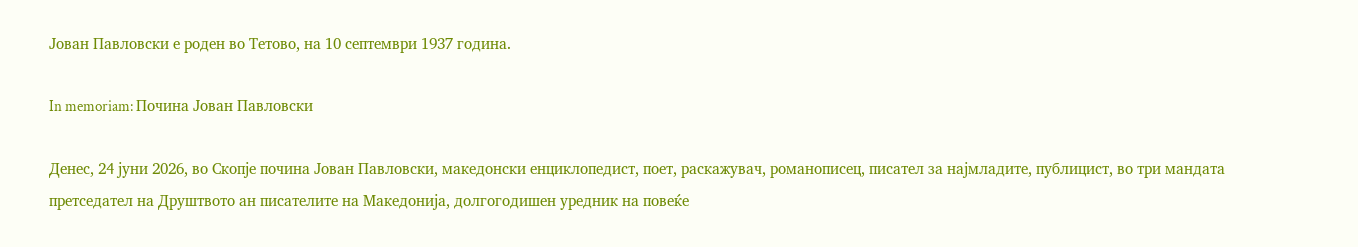Јован Павловски е роден во Тетово, на 10 септември 1937 година.

In memoriam: Почина Јован Павловски

Денес, 24 јуни 2026, во Скопје почина Јован Павловски, македонски енциклопедист, поет, раскажувач, романописец, писател за најмладите, публицист, во три мандата претседател на Друштвото ан писателите на Македонија, долгогодишен уредник на повеќе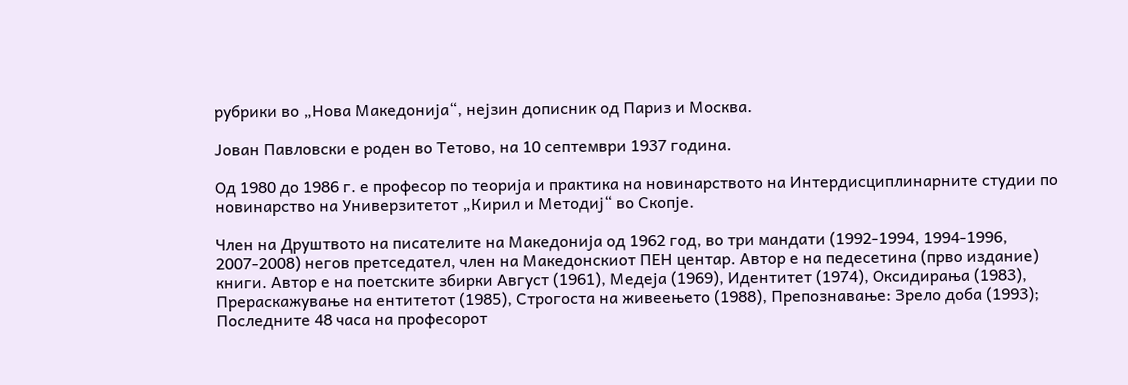рубрики во „Нова Македонија“, нејзин дописник од Париз и Москва.

Јован Павловски е роден во Тетово, на 10 септември 1937 година.

Од 1980 до 1986 г. е професор по теорија и практика на новинарството на Интердисциплинарните студии по новинарство на Универзитетот „Кирил и Методиј“ во Скопје.

Член на Друштвото на писателите на Македонија од 1962 год, во три мандати (1992-1994, 1994-1996, 2007-2008) негов претседател, член на Македонскиот ПЕН центар. Автор е на педесетина (прво издание) книги. Автор е на поетските збирки Август (1961), Медеја (1969), Идентитет (1974), Оксидирања (1983), Прераскажување на ентитетот (1985), Строгоста на живеењето (1988), Препознавање: Зрело доба (1993); Последните 48 часа на професорот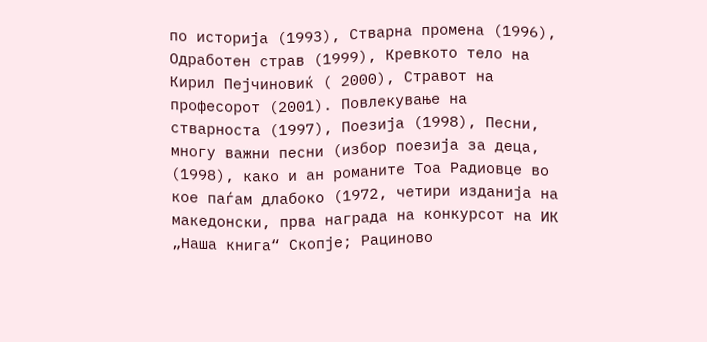по историја (1993), Стварна промена (1996), Одработен страв (1999), Кревкото тело на Кирил Пејчиновиќ ( 2000), Стравот на професорот (2001). Повлекување на стварноста (1997), Поезија (1998), Песни, многу важни песни (избор поезија за деца, (1998), како и ан романите Тоа Радиовце во кое паѓам длабоко (1972, четири изданија на македонски, прва награда на конкурсот на ИК „Наша книга“ Скопје; Рациново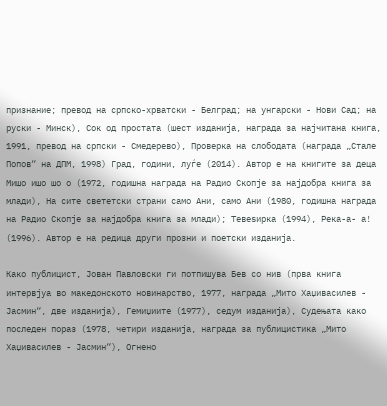признание; превод на српско-хрватски - Белград; на унгарски - Нови Сад; на руски - Минск), Сок од простата (шест изданија, награда за најчитана книга, 1991, превод на српски - Смедерево), Проверка на слободата (награда „Стале Попов“ на ДПМ, 1998) Град, години, луѓе (2014). Автор е на книгите за деца Мишо ишо шо о (1972, годишна награда на Радио Скопје за најдобра книга за млади), На сите свететски страни само Ани, само Ани (1980, годишна награда на Радио Скопје за најдобра книга за млади); Тевеѕирка (1994), Река-а- а! (1996). Автор е на редица други прозни и поетски изданија.

Како публицист, Јован Павловски ги потпишува Бев со нив (прва книга интервјуа во македонското новинарство, 1977, награда „Мито Хаџивасилев - Јасмин“, две изданија), Гемиџиите (1977), седум изданија), Судењата како последен пораз (1978, четири изданија, награда за публицистика „Мито Хаџивасилев - Јасмин“), Огнено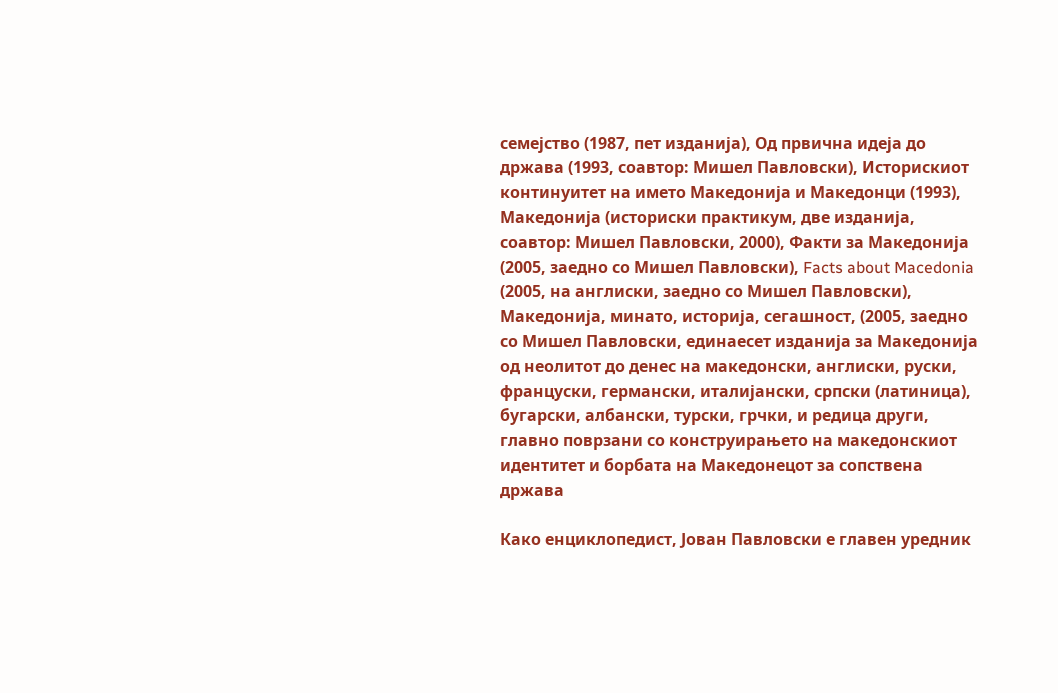семејство (1987, пет изданија), Од првична идеја до држава (1993, соавтор: Мишел Павловски), Историскиот континуитет на името Македонија и Македонци (1993), Македонија (историски практикум, две изданија, соавтор: Мишел Павловски, 2000), Факти за Македонија (2005, заедно со Мишел Павловски), Facts about Macedonia (2005, на англиски, заедно со Мишел Павловски), Македонија, минато, историја, сегашност, (2005, заедно со Мишел Павловски, единаесет изданија за Македонија од неолитот до денес на македонски, англиски, руски, француски, германски, италијански, српски (латиница), бугарски, албански, турски, грчки, и редица други, главно поврзани со конструирањето на македонскиот идентитет и борбата на Македонецот за сопствена држава

Како енциклопедист, Јован Павловски е главен уредник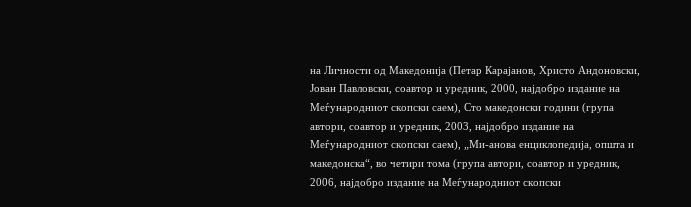на Личности од Македонија (Петар Карајанов, Христо Андоновски, Јован Павловски, соавтор и уредник, 2000, најдобро издание на Меѓународниот скопски саем), Сто македонски години (група автори, соавтор и уредник, 2003, најдобро издание на Меѓународниот скопски саем), „Ми-анова енциклопедија, општа и македонска“, во четири тома (група автори, соавтор и уредник, 2006, најдобро издание на Меѓународниот скопски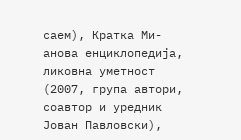саем), Кратка Ми-анова енциклопедија, ликовна уметност (2007, група автори, соавтор и уредник Јован Павловски),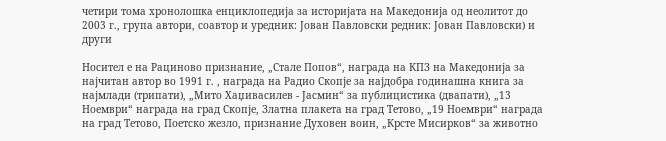четири тома хронолошка енциклопедија за историјата на Македонија од неолитот до 2003 г., група автори, соавтор и уредник: Јован Павловски редник: Јован Павловски) и други

Носител е на Рациново признание, „Стале Попов“, награда на КПЗ на Македонија за најчитан автор во 1991 г. , награда на Радио Скопје за најдобра годинашна книга за најмлади (трипати), „Мито Хаџивасилев - Јасмин“ за публицистика (двапати), „13 Ноември“ награда на град Скопје, Златна плакета на град Тетово, „19 Ноември“ награда на град Тетово, Поетско жезло, признание Духовен воин, „Крсте Мисирков“ за животно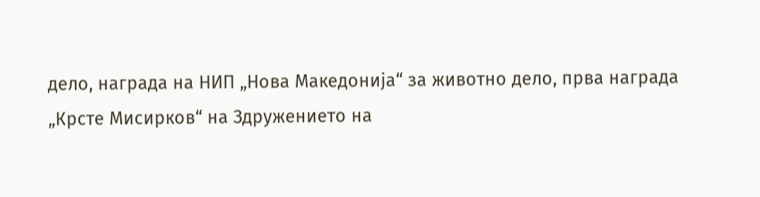дело, награда на НИП „Нова Македонија“ за животно дело, прва награда „Крсте Мисирков“ на Здружението на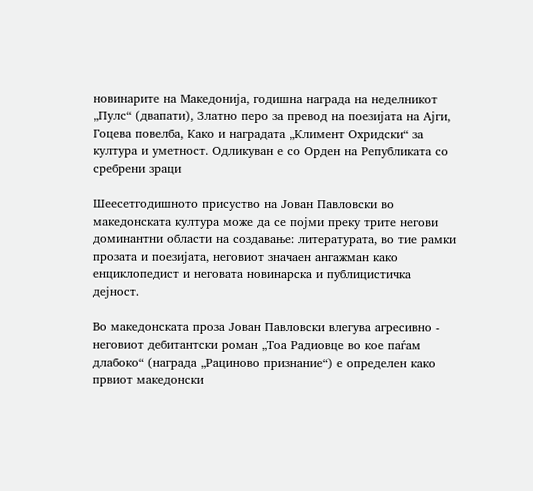новинарите на Македонија, годишна награда на неделникот „Пулс“ (двапати), Златно перо за превод на поезијата на Ајги, Гоцева повелба, Како и наградата „Климент Охридски“ за култура и уметност. Одликуван е со Орден на Републиката со сребрени зраци

Шеесетгодишното присуство на Јован Павловски во македонската култура може да се појми преку трите негови доминантни области на создавање: литературата, во тие рамки прозата и поезијата, неговиот значаен ангажман како енциклопедист и неговата новинарска и публицистичка дејност.

Во македонската проза Јован Павловски влегува агресивно - неговиот дебитантски роман „Тоа Радиовце во кое паѓам длабоко“ (награда „Рациново признание“) е определен како првиот македонски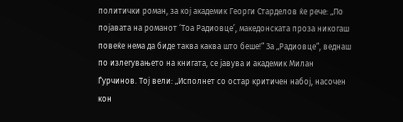политички роман, за кој академик Георги Старделов ќе рече: „По појавата на романот ‘Тоа Радиовце’, македонската проза никогаш повеќе нема да биде таква каква што беше!“ За „Радиовце“, веднаш по излегувањето на книгата, се јавува и академик Милан Ѓурчинов. Тој вели: „Исполнет со остар критичен набој, насочен кон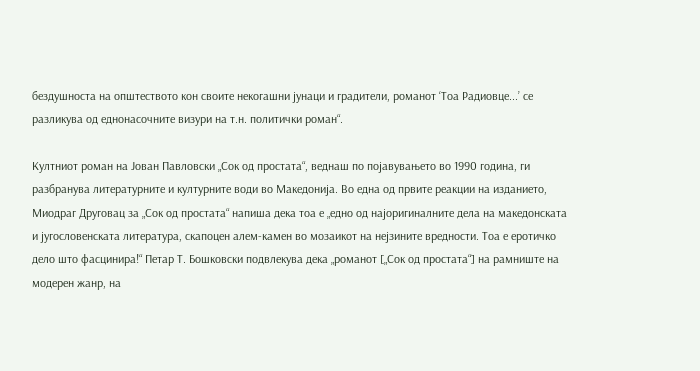бездушноста на општеството кон своите некогашни јунаци и градители, романот ‘Тоа Радиовце...’ се разликува од еднонасочните визури на т.н. политички роман“.

Култниот роман на Јован Павловски „Сок од простата“, веднаш по појавувањето во 1990 година, ги разбранува литературните и културните води во Македонија. Во една од првите реакции на изданието, Миодраг Друговац за „Сок од простата“ напиша дека тоа е „едно од најоригиналните дела на македонската и југословенската литература, скапоцен алем-камен во мозаикот на нејзините вредности. Тоа е еротичко дело што фасцинира!“ Петар Т. Бошковски подвлекува дека „романот [„Сок од простата“] на рамниште на модерен жанр, на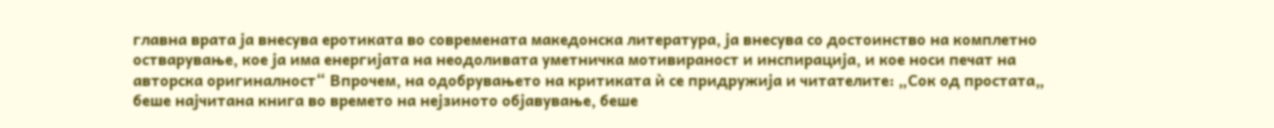главна врата ја внесува еротиката во современата македонска литература, ја внесува со достоинство на комплетно остварување, кое ја има енергијата на неодоливата уметничка мотивираност и инспирација, и кое носи печат на авторска оригиналност“ Впрочем, на одобрувањето на критиката ѝ се придружија и читателите: „Сок од простата„ беше најчитана книга во времето на нејзиното објавување, беше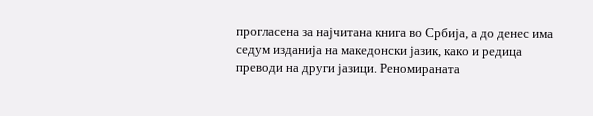прогласена за најчитана книга во Србија, а до денес има седум изданија на македонски јазик, како и редица преводи на други јазици. Реномираната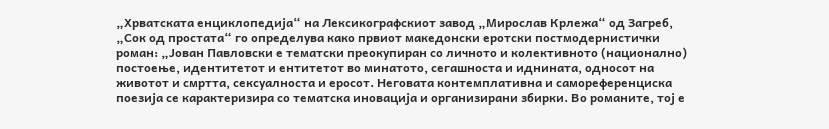„Хрватската енциклопедија“ на Лексикографскиот завод „Мирослав Крлежа“ од Загреб, „Сок од простата“ го определува како првиот македонски еротски постмодернистички роман: „Јован Павловски е тематски преокупиран со личното и колективното (национално) постоење, идентитетот и ентитетот во минатото, сегашноста и иднината, односот на животот и смртта, сексуалноста и еросот. Неговата контемплативна и самореференциска поезија се карактеризира со тематска иновација и организирани збирки. Во романите, тој е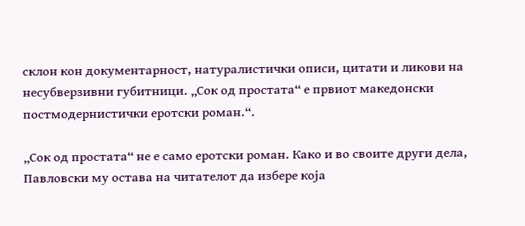склон кон документарност, натуралистички описи, цитати и ликови на несубверзивни губитници. „Сок од простата“ е првиот македонски постмодернистички еротски роман.“.

„Сок од простата“ не е само еротски роман. Како и во своите други дела, Павловски му остава на читателот да избере која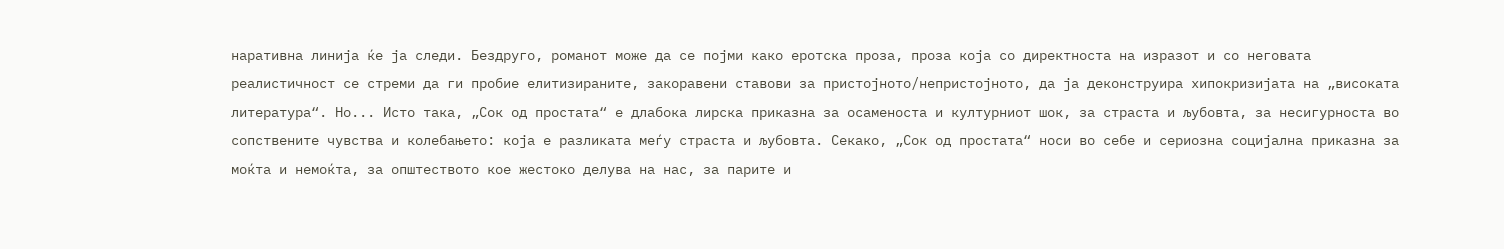наративна линија ќе ја следи. Бездруго, романот може да се појми како еротска проза, проза која со директноста на изразот и со неговата реалистичност се стреми да ги пробие елитизираните, закоравени ставови за пристојното/непристојното, да ја деконструира хипокризијата на „високата литература“. Но... Исто така, „Сок од простата“ е длабока лирска приказна за осаменоста и културниот шок, за страста и љубовта, за несигурноста во сопствените чувства и колебањето: која е разликата меѓу страста и љубовта. Секако, „Сок од простата“ носи во себе и сериозна социјална приказна за моќта и немоќта, за општеството кое жестоко делува на нас, за парите и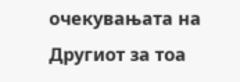очекувањата на Другиот за тоа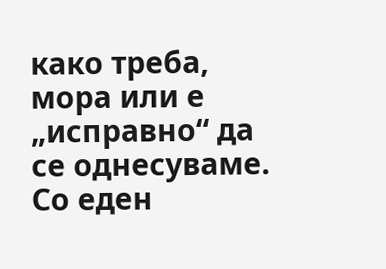како треба, мора или е „исправно“ да се однесуваме. Со еден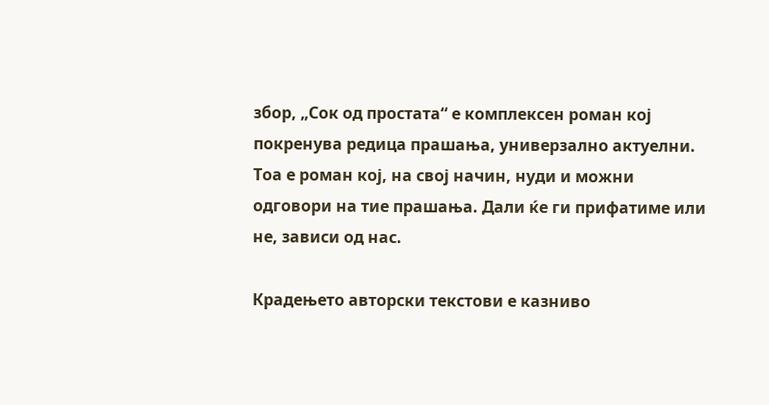збор, „Сок од простата“ е комплексен роман кој покренува редица прашања, универзално актуелни. Тоа е роман кој, на свој начин, нуди и можни одговори на тие прашања. Дали ќе ги прифатиме или не, зависи од нас.

Крадењето авторски текстови е казниво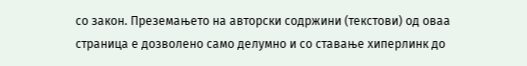со закон. Преземањето на авторски содржини (текстови) од оваа страница е дозволено само делумно и со ставање хиперлинк до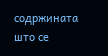содржината што се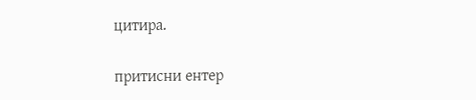цитира.

притисни ентер